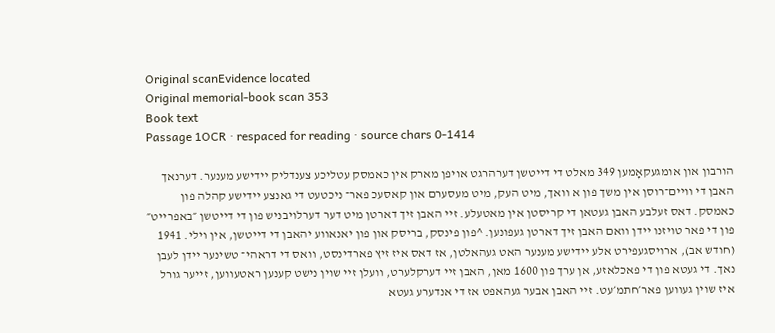Original scanEvidence located
Original memorial-book scan 353
Book text
Passage 1OCR · respaced for reading · source chars 0-1414

הורבון און אומגעקאָמען 349 מאלט די דײטשן דערהרגט אויפן מארק אין כאמסק עטליכע צענדליק ײדישע מענער. דערנאך האבן די װײם־רוסן אין משך פון א װאך, מיט העק, מיט מעסערם און קאסעכ פאר־ ניכטעט די גאנצע ײדישע קהלה פון כאמסק. דאס זעלבע האבן געטאן די קריסטן אין מאטעלע. זײ האבן זיך דארטן מיט דער דערלויבניש פון די דײטשן ״באפרייט״ פון די פאר טויזנו ײדן װאם האבן זיך דארטן געפונען. ^פון פינסק, בריסק און פון יאנאװע יהאבן די דײטשן, אין ױלי. 1941 (חודש אב), ארויסגעפירט אלע ײדישע מענער האט געהאלטן, אז דאס איז זיץ פארדינסט, װאס די דראהי־ טשינער ײדן לעבן נאך. די געטא פון די פאכלאזע, אן ערך פון 1600 מאן, האבן זײ דערקלערט, װעלן זײ שוין נישט קענען ראטעװען, זייער גורל איז שוין געװען פאר׳חתמ׳עט. זײ האבן אבער געהאפט אז די אנדערע געטא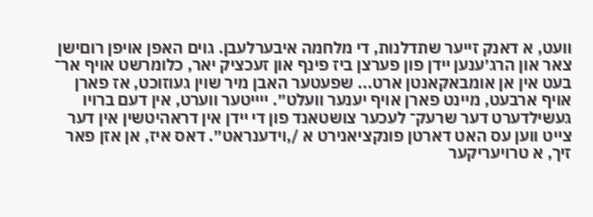װעט, א דאנק זייער שתדלנות, די מלחמה איבערלעבן. גוים האפן אויפן רוםישן צאר און הרג׳ענען ײדן פון פערצן ביז פינף און זעכציק יאר, כלומרשט אויף אר־ בעט אין אן אומבאקאנטן ארט... שפעטער האבן מיר שוין געוזוכט, אז פארן אויף ארבעט, מײנט פארן אױף יענער װעלט״. ײײטער ווערט, אין דעם ברױו געשילדערט דער שרעק־ לעכער צושטאנד פון די ײדן אין דראהיטשין אין דער צײט ווען עס האט דארטן פונקציאנירט א /,ױדענראט״. דאס איז, אן אזן פאר זיך, א טרױעריקער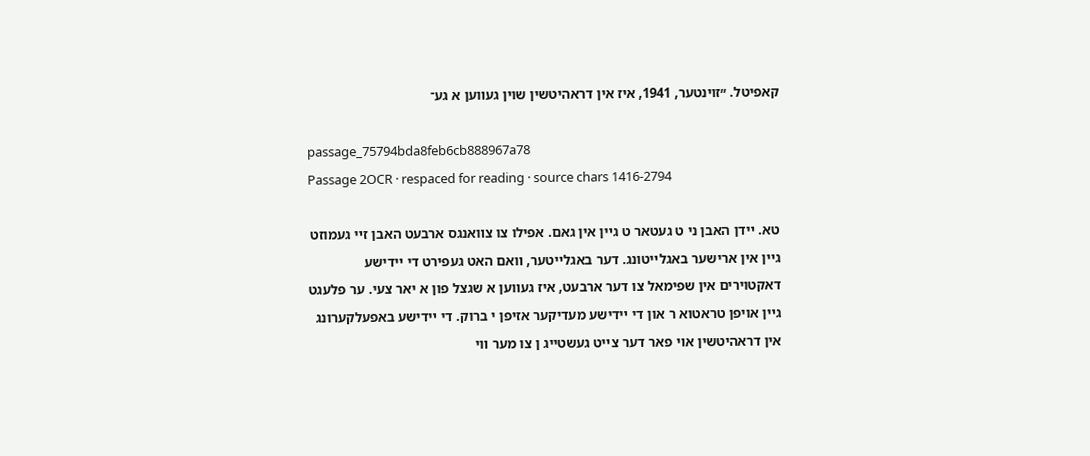קאפיטל. ״זוינטער, 1941, איז אין דראהיטשין שוין געװען א גע־

passage_75794bda8feb6cb888967a78
Passage 2OCR · respaced for reading · source chars 1416-2794

טא. ײדן האבן ני ט געטאר ט גײן אין גאם. אפילו צו צװאנגס ארבעט האבן זײ געמוזט גײן אין ארישער באגלײטונג. דער באגלײטער, װאם האט געפירט די ײדישע דאקטוירים אין שפימאל צו דער ארבעט, איז געװען א שגצל פון א יאר צעי. ער פלעגט גײן אויפן טראטוא ר און די ײדישע מעדיקער אזיפן י ברוק. די ײדישע באפעלקערונג אין דראהיטשין אױ פאר דער צײט געשטייג ן צו מער װי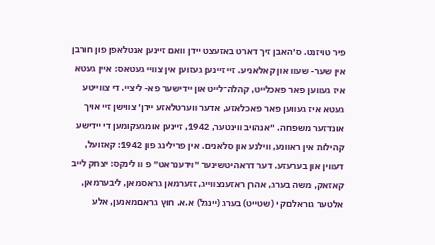פיר טויזנט. ס׳האבן זיך דארט באזעצט ײדן װאם זײנען אנטלאפן פון חורבן אין שער- שעװ און קאלאניע. זײ זײנען געזוען אין צװײ געטאס: אײן געטא איז געװען פאר פאכלײט, קהלה־לײט און ײדישער פא- ליצײ. די צװײטע געטא איז געװען פאר פאכלאזע, אדער װערטלאזע ײדן׳ צװישן זײ אויך אונדזער משפחה. ״אנהויב װינטער, 1942, זײנען אומגעקומען די ײדישע קהילות אין ראװנע, װילנע און סלאנים. אין פרילינג פון 1942: קאזועל, דעװין און בערעזע. דער דראהיטשינער ״ױדענראט״ פ װ לינקס: יצחק לײב קאזאק, משה בערג, אהרן ראזענצװײג, זזערמאן גראסמאן, ליבערמאן, אלטער גוראלםק י (שטײט) בערג (ײנגל) א.א. חוץ גראםמאנען, אלע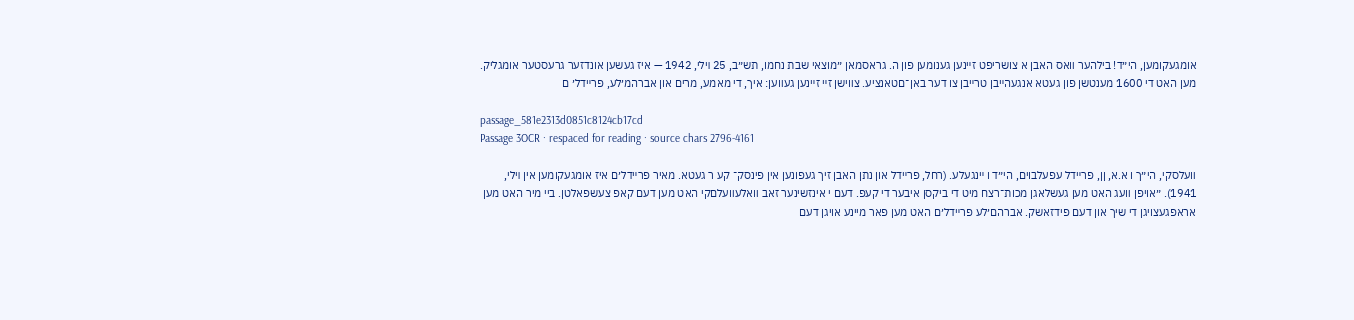אומגעקומען, הי״ד! בילהער װאס האבן א צושריפט זײנען גענומען פון ה. גראסמאן ״מוצאי שבת נחמו, תש״ב, 25 ױלי, 1942 — איז געשען אונדזער גרעסטער אומגליק. מען האט די 1600 מענטשן פון געטא אנגעהײבן טרײבן צו דער באן־םטאנציע. צװישן זײ זײנען געװען: איך, די מאמע, מרים און אברהמ׳לע, פרײדל׳ ם

passage_581e2313d0851c8124cb17cd
Passage 3OCR · respaced for reading · source chars 2796-4161

װעלסקי, הי״ך ו א.א, ןן, פרײדל עפעלבוים, הי״ד ו ײנגעלע. (רחל, פרײדל און נתן האבן זיך געפונען אין פינסק־ קע ר געטא. מאיר פרײדל׳ם איז אומגעקומען אין ױלי, 1941). ״אויפן װעג האט מען געשלאגן מכות־רצח מיט די ביקסן איבער די קעפ. דעם י אינזשינער זאב װאלעװעלםקי האט מען דעם קאפ צעשפאלטן. ביי מיר האט מען אראפגעצויגן די שיך און דעם פידזאשק. אברהם׳לע פרײדל׳ם האט מען פאר מיינע אויגן דעם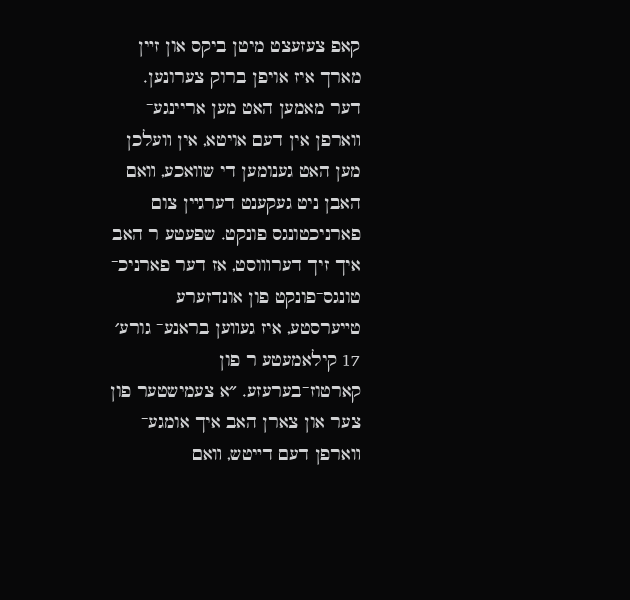קאפ צעזעצט מיטן ביקס און זײן מארך איז אויפן ברוק צערונען. דער מאמען האט מען אריינגע־ װארפן אין דעם אויטא, אין װעלכן מען האט גענומען די שװאכע, װאם האבן ניט געקענט דערגײן צום פארניכטונגס פונקט. שפעטע ר האב איך זיך דערװוסט, אז דער פארניכ־ טונגס־פונקט פון אונדזערע טײערסטע, איז געװען בראנע־ גורע׳ 17 קילאמעטע ר פון קארטוז־בערעזע. ״א צעמישטער פון צער און צארן האב איך אומגע־ װארפן דעם דײטש, װאם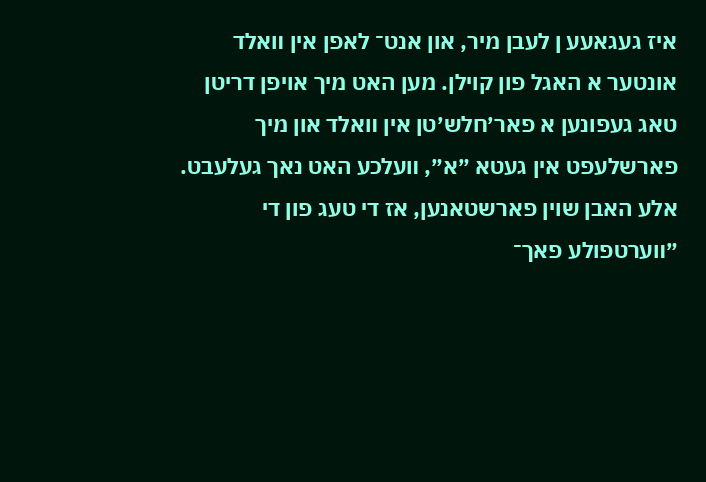איז געגאעע ן לעבן מיר, און אנט־ לאפן אין װאלד אונטער א האגל פון קוילן. מען האט מיך אויפן דריטן טאג געפונען א פאר׳חלש׳טן אין װאלד און מיך פארשלעפט אין געטא ״א״, װעלכע האט נאך געלעבט. אלע האבן שוין פארשטאנען, אז די טעג פון די ״װערטפולע פאך־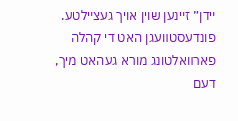ײדן״ זײנען שוין אויך געצײלטע. פונדעסטװעגן האט די קהלה פארװאלטונג מורא געהאט מיך, דעם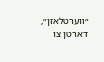״װערטלאזן״, דארטן צו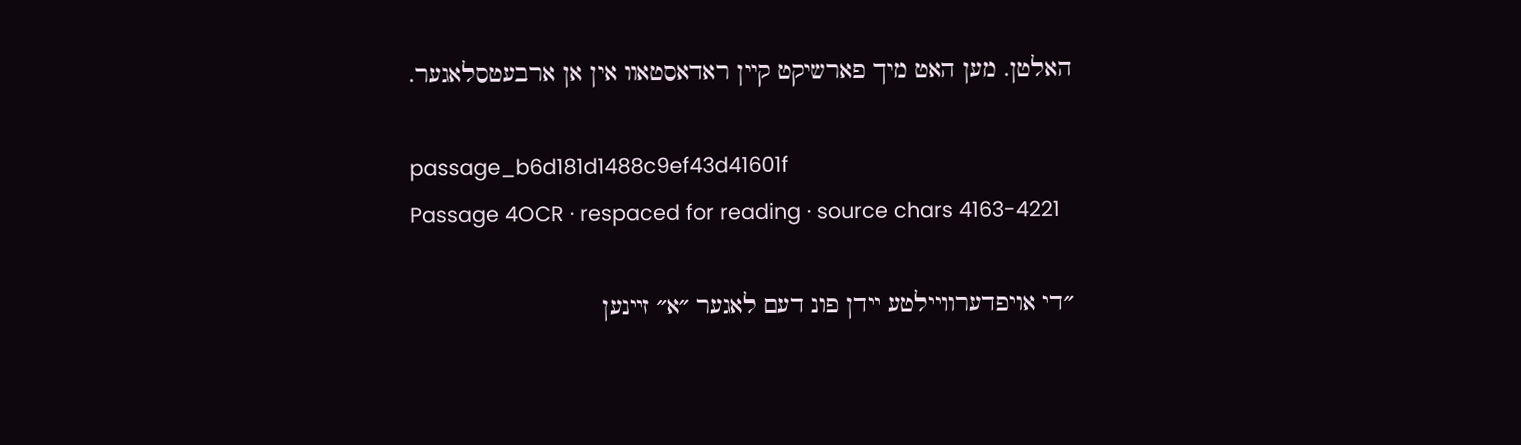האלטן. מען האט מיך פארשיקט קײן ראדאסטאװ אין אן ארבעטסלאגער.

passage_b6d181d1488c9ef43d41601f
Passage 4OCR · respaced for reading · source chars 4163-4221

״די אויפדערוױילטע ײדן פונ דעם לאגער ״א״ זײנען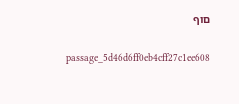םוף

passage_5d46d6ff0eb4cff27c1ee608